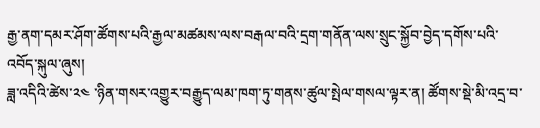རྒྱ་ནག་དམར་ཤོག་ཚོགས་པའི་རྒྱལ་མཚམས་ལས་བརྒལ་བའི་དྲག་གནོན་ལས་སྲུང་སྐྱོབ་བྱེད་དགོས་པའི་འབོད་སྐུལ་ཞུས།
ཟླ་འདིའི་ཚེས་༢༤ ་ཉིན་གསར་འགྱུར་བརྒྱུད་ལམ་ཁག་ཏུ་གནས་ཚུལ་སྤེལ་གསལ་ལྟར་ན། ཚོགས་སྡེ་མི་འདྲ་བ་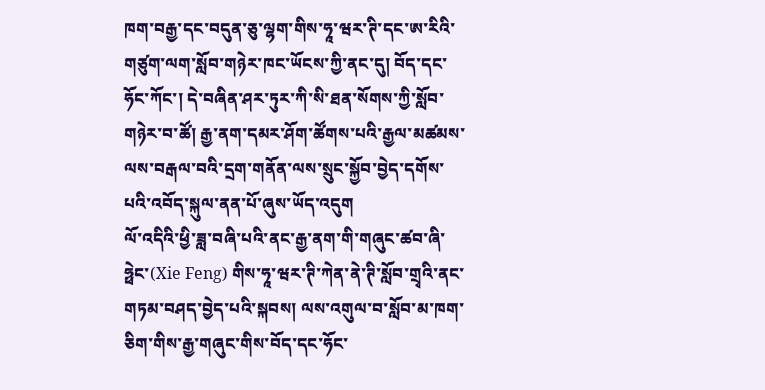ཁག་བརྒྱ་དང་བདུན་ཅུ་ལྷག་གིས་ཧཱ་ཝར་ཊི་དང་ཨ་རིའི་གཙུག་ལག་སློབ་གཉེར་ཁང་ཡོངས་ཀྱི་ནང་དུ། བོད་དང་ཧོང་ཀོང་། དེ་བཞིན་ཤར་ཏུར་ཀི་སི་ཐན་སོགས་ཀྱི་སློབ་གཉེར་བ་ཚོ། རྒྱ་ནག་དམར་ཤོག་ཚོགས་པའི་རྒྱལ་མཚམས་ལས་བརྒལ་བའི་དྲག་གནོན་ལས་སྲུང་སྐྱོབ་བྱེད་དགོས་པའི་འབོད་སྐུལ་ནན་པོ་ཞུས་ཡོད་འདུག
ལོ་འདིའི་ཕྱི་ཟླ་བཞི་པའི་ནང་རྒྱ་ནག་གི་གཞུང་ཚབ་ཞི་ཧྥེང་(Xie Feng) གིས་ཧཱ་ཝར་ཊི་ཀེན་ནེ་ཊི་སློབ་གྲྭའི་ནང་གཏམ་བཤད་བྱེད་པའི་སྐབས། ལས་འགུལ་བ་སློབ་མ་ཁག་ཅིག་གིས་རྒྱ་གཞུང་གིས་བོད་དང་ཧོང་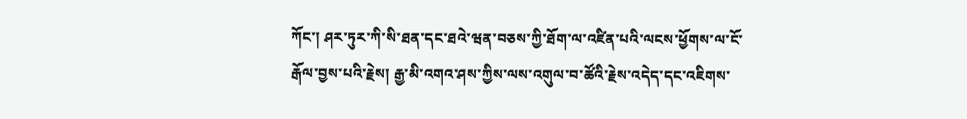ཀོང་། ཤར་ཏུར་ཀི་སི་ཐན་དང་ཐའེ་ཝན་བཅས་ཀྱི་ཐོག་ལ་འཛིན་པའི་ལངས་ཕྱོགས་ལ་ངོ་རྒོལ་བྱས་པའི་རྗེས། རྒྱ་མི་འགའ་ཤས་ཀྱིས་ལས་འགུལ་བ་ཚོའི་རྗེས་འདེད་དང་འཇིགས་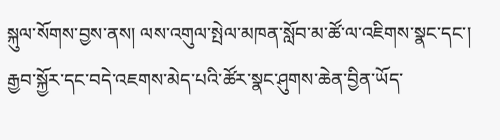སྐུལ་སོགས་བྱས་ནས། ལས་འགུལ་སྤེལ་མཁན་སློབ་མ་ཚོ་ལ་འཇིགས་སྣང་དང་། རྒྱབ་སྐྱོར་དང་བདེ་འཇགས་མེད་པའི་ཚོར་སྣང་ཤུགས་ཆེན་བྱིན་ཡོད་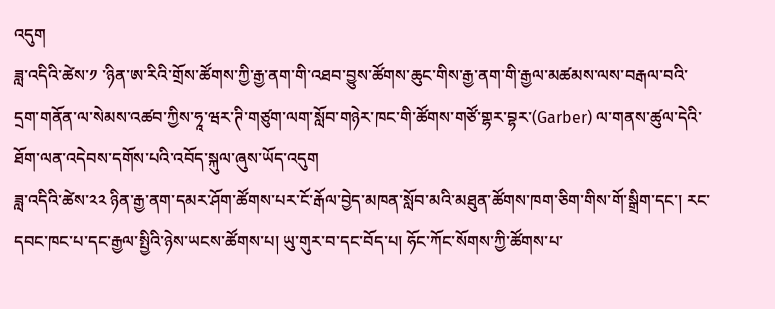འདུག
ཟླ་འདིའི་ཚེས་༡ ་ཉིན་ཨ་རིའི་གྲོས་ཚོགས་ཀྱི་རྒྱ་ནག་གི་འཐབ་བྱུས་ཚོགས་ཆུང་གིས་རྒྱ་ནག་གི་རྒྱལ་མཚམས་ལས་བརྒལ་བའི་དྲག་གནོན་ལ་སེམས་འཚབ་ཀྱིས་ཧཱ་ཝར་ཊི་གཙུག་ལག་སློབ་གཉེར་ཁང་གི་ཚོགས་གཙོ་གྷར་བྷར་(Garber) ལ་གནས་ཚུལ་དེའི་ཐོག་ལན་འདེབས་དགོས་པའི་འབོད་སྐུལ་ཞུས་ཡོད་འདུག
ཟླ་འདིའི་ཚེས་༢༢ ཉིན་རྒྱ་ནག་དམར་ཤོག་ཚོགས་པར་ངོ་རྒོལ་བྱེད་མཁན་སློབ་མའི་མཐུན་ཚོགས་ཁག་ཅིག་གིས་གོ་སྒྲིག་དང་། རང་དབང་ཁང་པ་དང་རྒྱལ་སྤྱིའི་ཉེས་ཡངས་ཚོགས་པ། ཡུ་གུར་བ་དང་བོད་པ། ཧོང་ཀོང་སོགས་ཀྱི་ཚོགས་པ་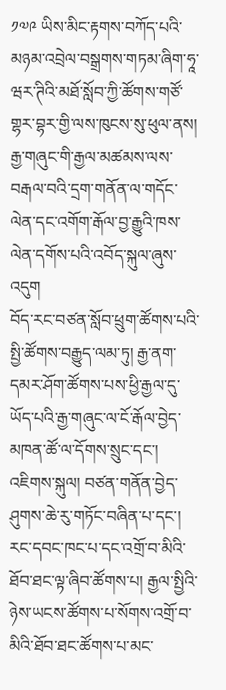༡༧༩ ཡིས་མིང་རྟགས་བཀོད་པའི་མཉམ་འབྲེལ་བསྒྲགས་གཏམ་ཞིག་ཧཱ་ཝར་ཊིའི་མཐོ་སློབ་ཀྱི་ཚོགས་གཙོ་གྷར་བྷར་གྱི་ལས་ཁུངས་སུ་ཕུལ་ནས། རྒྱ་གཞུང་གི་རྒྱལ་མཚམས་ལས་བརྒལ་བའི་དྲག་གནོན་ལ་གདོང་ལེན་དང་འགོག་རྒོལ་བྱ་རྒྱུའི་ཁས་ལེན་དགོས་པའི་འབོད་སྐུལ་ཞུས་འདུག
བོད་རང་བཙན་སློབ་ཕྲུག་ཚོགས་པའི་སྤྱི་ཚོགས་བརྒྱུད་ལམ་ཏུ། རྒྱ་ནག་དམར་ཤོག་ཚོགས་པས་ཕྱི་རྒྱལ་དུ་ཡོད་པའི་རྒྱ་གཞུང་ལ་ངོ་རྒོལ་བྱེད་མཁན་ཚོ་ལ་དོགས་སྲུང་དང་། འཇིགས་སྐུལ། བཙན་གནོན་བྱེད་ཤུགས་ཆེ་རུ་གཏོང་བཞིན་པ་དང་། རང་དབང་ཁང་པ་དང་འགྲོ་བ་མིའི་ཐོབ་ཐང་ལྟ་ཞིབ་ཚོགས་པ། རྒྱལ་སྤྱིའི་ཉེས་ཡངས་ཚོགས་པ་སོགས་འགྲོ་བ་མིའི་ཐོབ་ཐང་ཚོགས་པ་མང་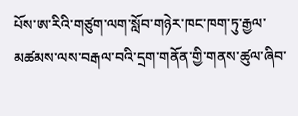པོས་ཨ་རིའི་གཙུག་ལག་སློབ་གཉེར་ཁང་ཁག་ཏུ་རྒྱལ་མཚམས་ལས་བརྒལ་བའི་དྲག་གནོན་གྱི་གནས་ཚུལ་ཞིབ་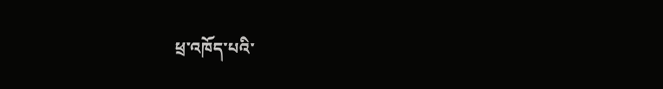ཕྲ་འཁོད་པའི་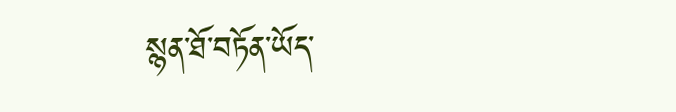སྙན་ཐོ་བཏོན་ཡོད་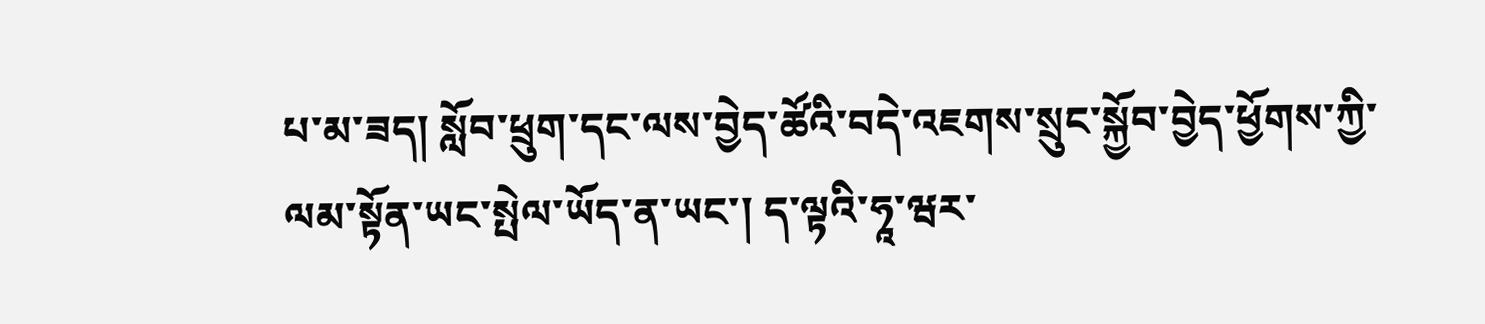པ་མ་ཟད། སློབ་ཕྲུག་དང་ལས་བྱེད་ཚོའི་བདེ་འཇགས་སྲུང་སྐྱོབ་བྱེད་ཕྱོགས་ཀྱི་ལམ་སྟོན་ཡང་སྤེལ་ཡོད་ན་ཡང་། ད་ལྟའི་ཧཱ་ཝར་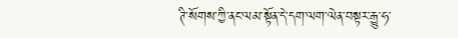ཊི་སོགས་ཀྱི་ནང་ལམ་སྟོན་དེ་དག་ལག་ལེན་བསྟར་རྒྱུ་ཧ་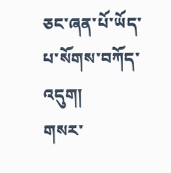ཅང་ཞན་པོ་ཡོད་པ་སོགས་བཀོད་འདུག།
གསར་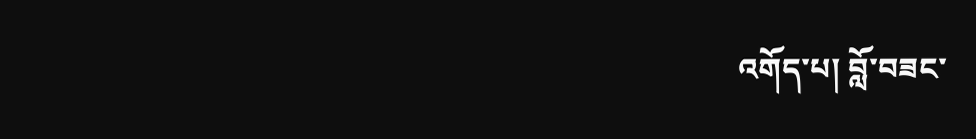འགོད་པ། བློ་བཟང་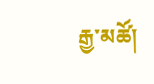རྒྱ་མཚོ།